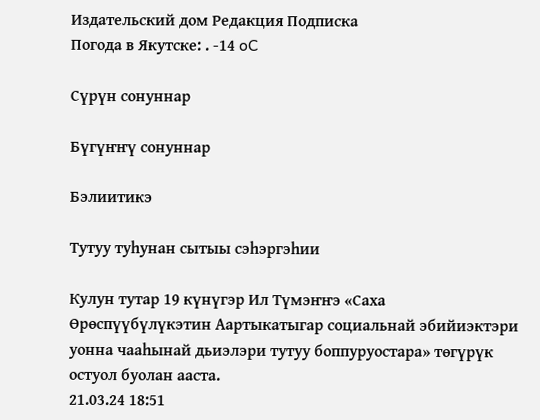Издательский дом Редакция Подписка
Погода в Якутске: . -14 oC

Сүрүн сонуннар

Бүгүҥҥү сонуннар

Бэлиитикэ

Тутуу туһунан сытыы сэһэргэһии

Кулун тутар 19 күнүгэр Ил Түмэҥҥэ «Саха Өрөспүүбүлүкэтин Аартыкатыгар социальнай эбийиэктэри уонна чааһынай дьиэлэри тутуу боппуруостара» төгүрүк остуол буолан ааста.
21.03.24 18:51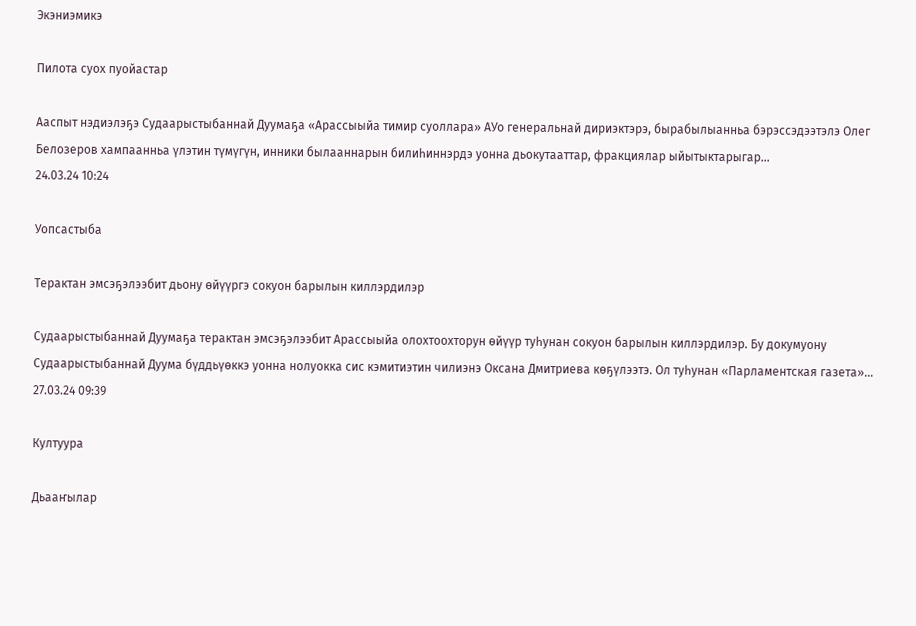Экэниэмикэ

Пилота суох пуойастар

Ааспыт нэдиэлэҕэ Судаарыстыбаннай Дуумаҕа «Арассыыйа тимир суоллара» АУо генеральнай дириэктэрэ, бырабылыанньа бэрэссэдээтэлэ Олег Белозеров хампаанньа үлэтин түмүгүн, инники былааннарын билиһиннэрдэ уонна дьокутааттар, фракциялар ыйытыктарыгар…
24.03.24 10:24

Уопсастыба

Терактан эмсэҕэлээбит дьону өйүүргэ сокуон барылын киллэрдилэр

Судаарыстыбаннай Дуумаҕа терактан эмсэҕэлээбит Арассыыйа олохтоохторун өйүүр туһунан сокуон барылын киллэрдилэр. Бу докумуону Судаарыстыбаннай Дуума бүддьүөккэ уонна нолуокка сис кэмитиэтин чилиэнэ Оксана Дмитриева көҕүлээтэ. Ол туһунан «Парламентская газета»…
27.03.24 09:39

Култуура

Дьааҥылар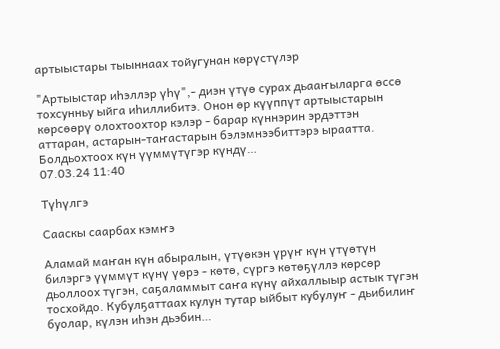артыыстары тыыннаах тойугунан көрүстүлэр

"Артыыстар иhэллэр үhү",- диэн үтүө сурах дьааҥыларга өссө тохсунньу ыйга иhиллибитэ. Онон өр күүппүт артыыстарын көрсөөрү олохтоохтор кэлэр - барар күннэрин эрдэттэн аттаран, астарын-таҥастарын бэлэмнээбиттэрэ ыраатта. Болдьохтоох күн үүммүтүгэр күндү…
07.03.24 11:40

Түһүлгэ

Сааскы саарбах кэмҥэ

Аламай маҥан күн абыралын, үтүөкэн үрүҥ күн үтүөтүн билэргэ үүммүт күнү үөрэ - көтө, сүргэ көтөҕүллэ көрсөр дьоллоох түгэн, саҕаламмыт саҥа күнү айхаллыыр астык түгэн тосхойдо. Кубулҕаттаах кулун тутар ыйбыт кубулуҥ - дьибилиҥ буолар, күлэн иһэн дьэбин…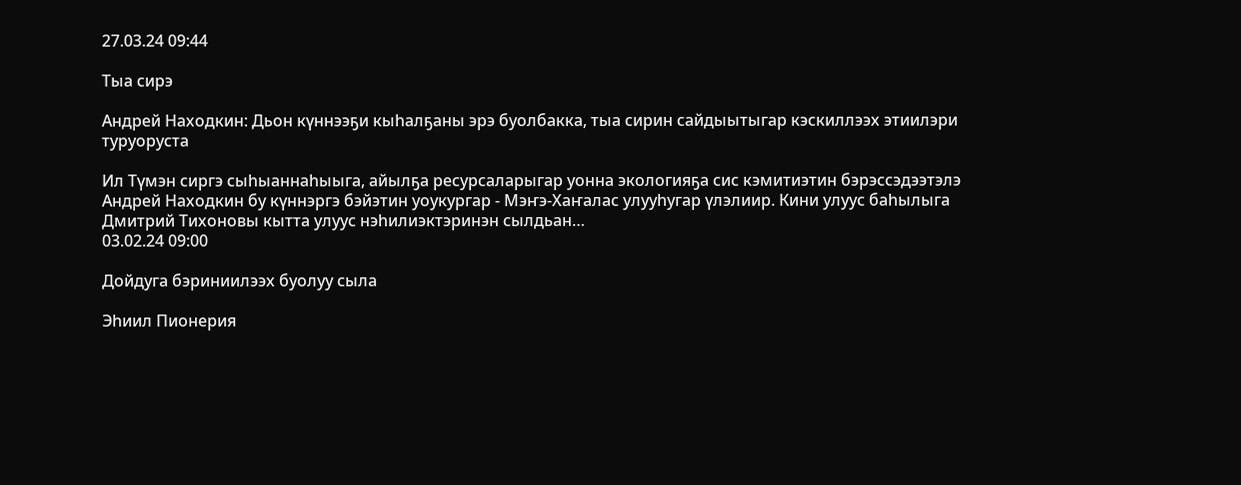27.03.24 09:44

Тыа сирэ

Андрей Находкин: Дьон күннээҕи кыһалҕаны эрэ буолбакка, тыа сирин сайдыытыгар кэскиллээх этиилэри туруоруста

Ил Түмэн сиргэ сыһыаннаһыыга, айылҕа ресурсаларыгар уонна экологияҕа сис кэмитиэтин бэрэссэдээтэлэ Андрей Находкин бу күннэргэ бэйэтин уоукургар - Мэҥэ-Хаҥалас улууһугар үлэлиир. Кини улуус баһылыга Дмитрий Тихоновы кытта улуус нэһилиэктэринэн сылдьан…
03.02.24 09:00

Дойдуга бэриниилээх буолуу сыла

Эһиил Пионерия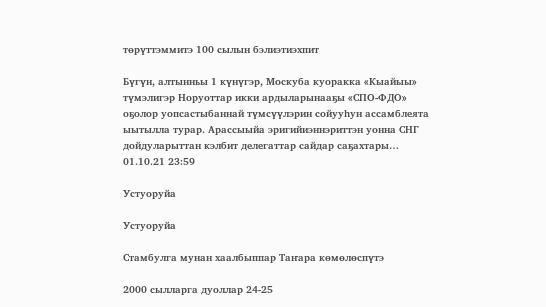төрүттэммитэ 100 сылын бэлиэтиэхпит

Бүгүн, алтынньы 1 күнүгэр, Москуба куоракка «Кыайыы» түмэлигэр Норуоттар икки ардыларынааҕы «СПО-ФДО» оҕолор уопсастыбаннай түмсүүлэрин сойууһун ассамблеята ыытылла турар. Арассыыйа эригийиэннэриттэн уонна СНГ дойдуларыттан кэлбит делегаттар сайдар саҕахтары…
01.10.21 23:59

Устуоруйа

Устуоруйа

Стамбулга мунан хаалбыппар Таҥара көмөлөспүтэ

2000 сылларга дуоллар 24-25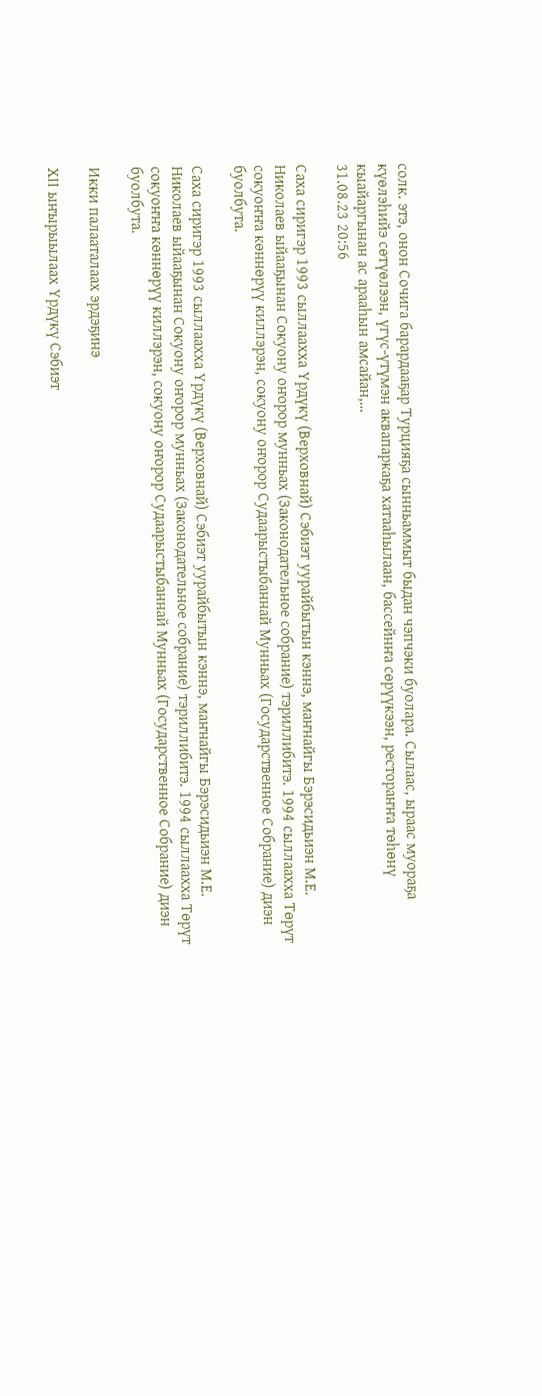солк. этэ, онон Сочига барардааҕар Турцияҕа сынньаммыт быдан чэпчэки буолара. Сылаас, ыраас муораҕа күөлэһийэ сөтүөлээн, үгүс-үтүмэн аквапаркаҕа хатааһылаан, бассейнҥа сөрүүкээн, рестораҥҥа төһөнү кыайаргынан ас арааһын амсайан,…
31.08.23 20:56

Саха сиригэр 1993 сыллаахха Үрдүкү (Верховнай) Сэбиэт уурайбытын кэннэ, маҥнайгы Бэрэсидьиэн М.Е. Николаев ыйааҕынан Сокуону оҥорор мунньах (Законодательное собрание) тэриллибитэ. 1994 сыллаахха Төрүт сокуоҥҥа көннөрүү киллэрэн, сокуону оҥорор Судаарыстыбаннай Мунньах (Государственное Собрание) диэн  буолбута.

Саха сиригэр 1993 сыллаахха Үрдүкү (Верховнай) Сэбиэт уурайбытын кэннэ, маҥнайгы Бэрэсидьиэн М.Е. Николаев ыйааҕынан Сокуону оҥорор мунньах (Законодательное собрание) тэриллибитэ. 1994 сыллаахха Төрүт сокуоҥҥа көннөрүү киллэрэн, сокуону оҥорор Судаарыстыбаннай Мунньах (Государственное Собрание) диэн  буолбута.

Икки палааталаах эрдэҕинэ

ХII ыҥырыылаах Үрдүкү Сэбиэт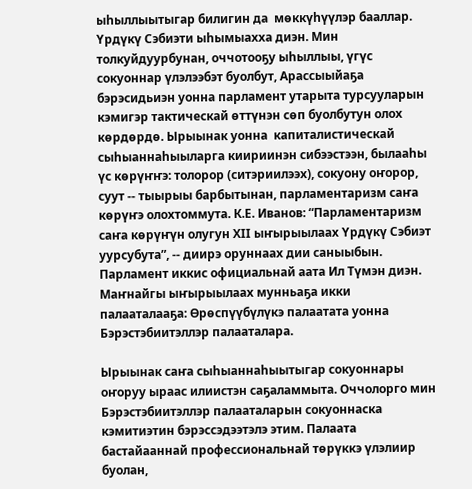ыһыллыытыгар билигин да  мөккүһүүлэр бааллар. Үрдүкү Сэбиэти ыһымыахха диэн. Мин толкуйдуурбунан, оччотооҕу ыһыллыы, үгүс сокуоннар үлэлээбэт буолбут, Арассыыйаҕа бэрэсидьиэн уонна парламент утарыта турсууларын кэмигэр тактическай өттүнэн сөп буолбутун олох көрдөрдө. Ырыынак уонна  капиталистическай сыһыаннаһыыларга киириинэн сибээстээн, былааһы үс көрүҥҥэ: толорор (ситэриилээх), сокуону оҥорор, суут -- тыырыы барбытынан, парламентаризм саҥа көрүҥэ олохтоммута. К.Е. Иванов: “Парламентаризм саҥа көрүҥүн олугун ХII ыҥырыылаах Үрдүкү Сэбиэт  уурсубута”, -- диирэ оруннаах дии саныыбын. Парламент иккис официальнай аата Ил Түмэн диэн. Маҥнайгы ыҥырыылаах мунньаҕа икки палааталааҕа: Өрөспүүбүлүкэ палаатата уонна Бэрэстэбиитэллэр палааталара.

Ырыынак саҥа сыһыаннаһыытыгар сокуоннары оҥоруу ыраас илиистэн саҕаламмыта. Оччолорго мин Бэрэстэбиитэллэр палааталарын сокуоннаска кэмитиэтин бэрэссэдээтэлэ этим. Палаата бастайааннай профессиональнай төрүккэ үлэлиир буолан,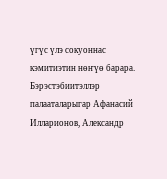үгүс үлэ сокуоннас кэмитиэтин нөҥүө барара. Бэрэстэбиитэллэр палааталарыгар Афанасий Илларионов, Александр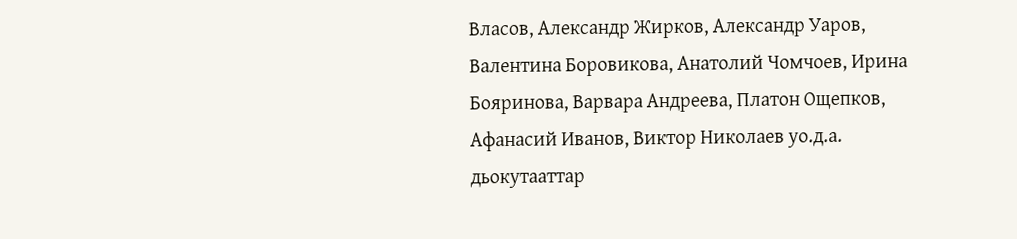Власов, Александр Жирков, Александр Уаров, Валентина Боровикова, Анатолий Чомчоев, Ирина Бояринова, Варвара Андреева, Платон Ощепков, Афанасий Иванов, Виктор Николаев уо.д.а. дьокутааттар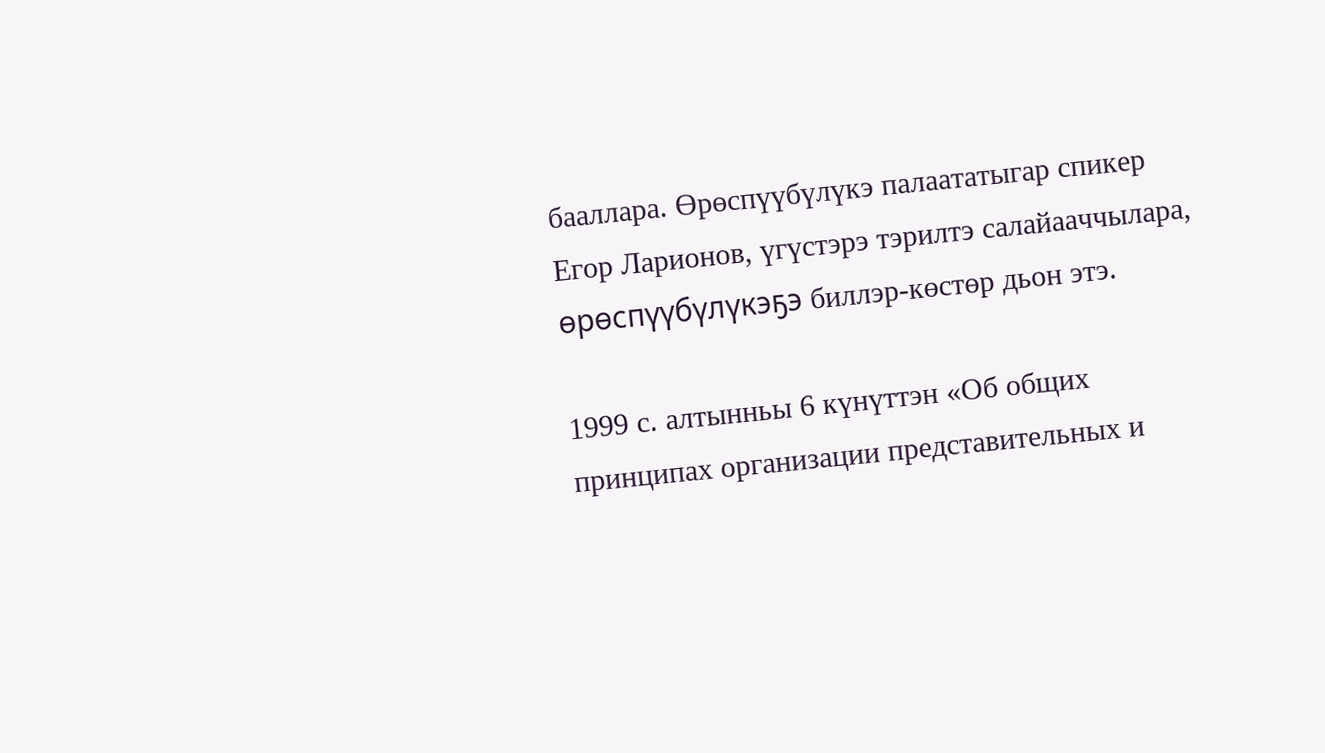бааллара. Өрөспүүбүлүкэ палаататыгар спикер Егор Ларионов, үгүстэрэ тэрилтэ салайааччылара, өрөспүүбүлүкэҕэ биллэр-көстөр дьон этэ.

1999 с. алтынньы 6 күнүттэн «Об общих принципах организации представительных и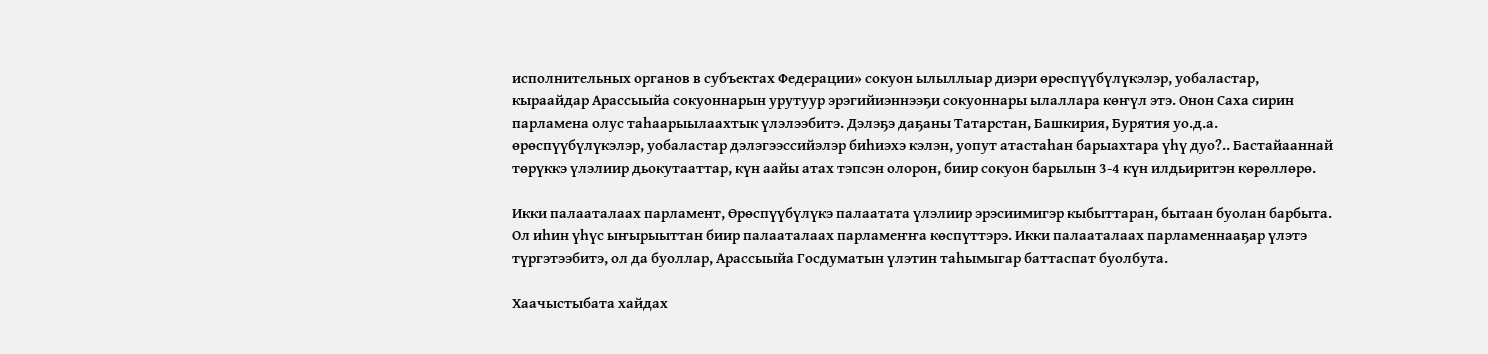исполнительных органов в субъектах Федерации» сокуон ылыллыар диэри өрөспүүбүлүкэлэр, уобаластар, кыраайдар Арассыыйа сокуоннарын урутуур эрэгийиэннээҕи сокуоннары ылаллара көҥүл этэ. Онон Саха сирин парламена олус таһаарыылаахтык үлэлээбитэ. Дэлэҕэ даҕаны Татарстан, Башкирия, Бурятия уо.д.а. өрөспүүбүлүкэлэр, уобаластар дэлэгээссийэлэр биһиэхэ кэлэн, уопут атастаһан барыахтара үһү дуо?.. Бастайааннай төрүккэ үлэлиир дьокутааттар, күн аайы атах тэпсэн олорон, биир сокуон барылын 3-4 күн илдьиритэн көрөллөрө.

Икки палааталаах парламент, Өрөспүүбүлүкэ палаатата үлэлиир эрэсиимигэр кыбыттаран, бытаан буолан барбыта. Ол иһин үһүс ыҥырыыттан биир палааталаах парламеҥҥа көспүттэрэ. Икки палааталаах парламеннааҕар үлэтэ түргэтээбитэ, ол да буоллар, Арассыыйа Госдуматын үлэтин таһымыгар баттаспат буолбута.

Хаачыстыбата хайдах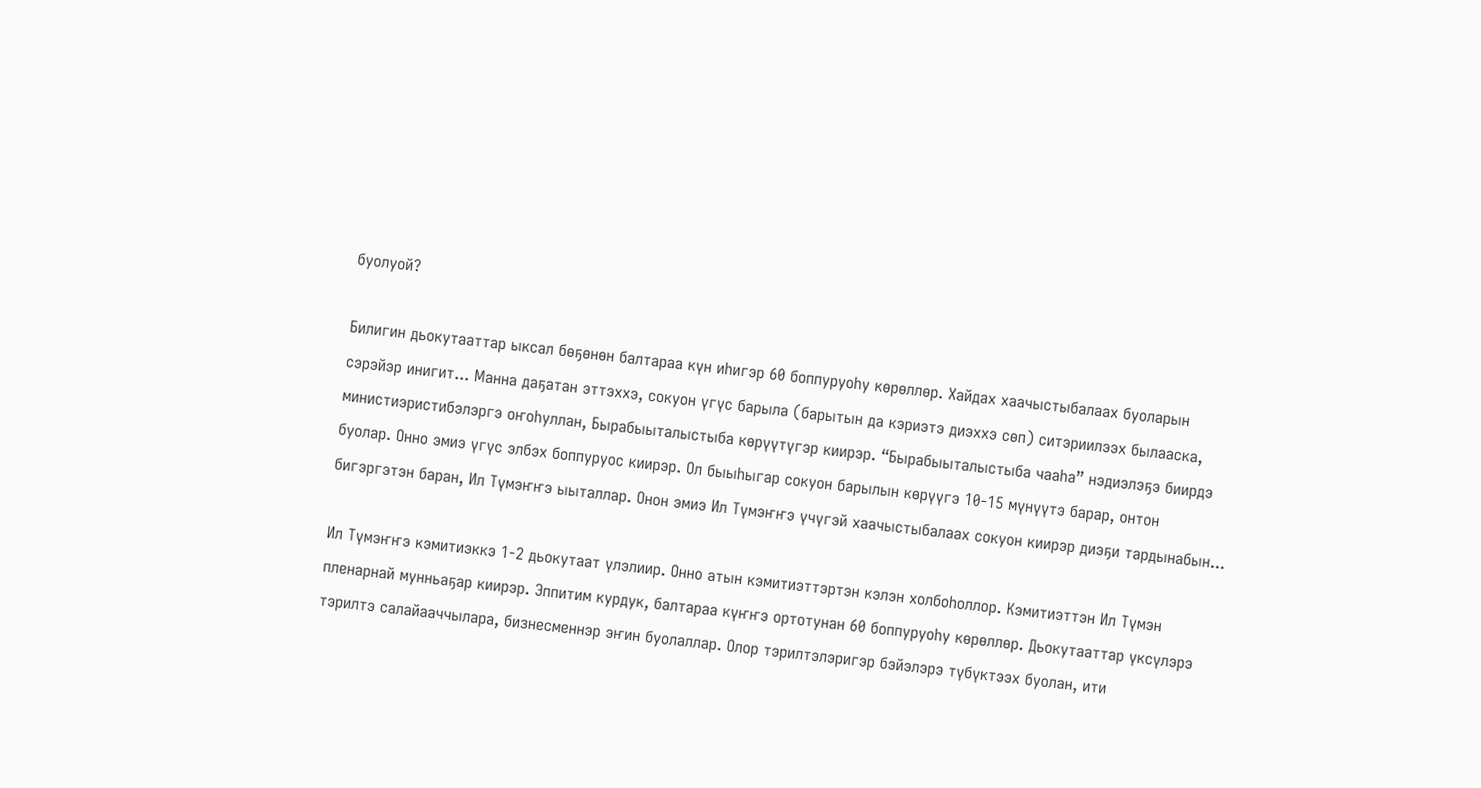буолуой?

Билигин дьокутааттар ыксал бөҕөнөн балтараа күн иһигэр 60 боппуруоһу көрөллөр. Хайдах хаачыстыбалаах буоларын сэрэйэр инигит... Манна даҕатан эттэххэ, сокуон үгүс барыла (барытын да кэриэтэ диэххэ сөп) ситэриилээх былааска, министиэристибэлэргэ оҥоһуллан, Бырабыыталыстыба көрүүтүгэр киирэр. “Бырабыыталыстыба чааһа” нэдиэлэҕэ биирдэ буолар. Онно эмиэ үгүс элбэх боппуруос киирэр. Ол быыһыгар сокуон барылын көрүүгэ 10-15 мүнүүтэ барар, онтон бигэргэтэн баран, Ил Түмэҥҥэ ыыталлар. Онон эмиэ Ил Түмэҥҥэ үчүгэй хаачыстыбалаах сокуон киирэр диэҕи тардынабын...

Ил Түмэҥҥэ кэмитиэккэ 1-2 дьокутаат үлэлиир. Онно атын кэмитиэттэртэн кэлэн холбоһоллор. Кэмитиэттэн Ил Түмэн пленарнай мунньаҕар киирэр. Эппитим курдук, балтараа күҥҥэ ортотунан 60 боппуруоһу көрөллөр. Дьокутааттар үксүлэрэ тэрилтэ салайааччылара, бизнесменнэр эҥин буолаллар. Олор тэрилтэлэригэр бэйэлэрэ түбүктээх буолан, ити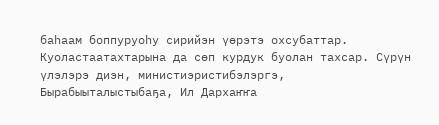баһаам боппуруоһу сирийэн үөрэтэ охсубаттар. Куоластаатахтарына да сөп курдук буолан тахсар. Сүрүн үлэлэрэ диэн, министиэристибэлэргэ, Бырабыыталыстыбаҕа, Ил Дархаҥҥа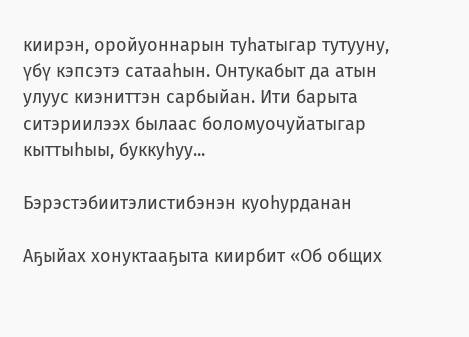киирэн, оройуоннарын туһатыгар тутууну, үбү кэпсэтэ сатааһын. Онтукабыт да атын улуус киэниттэн сарбыйан. Ити барыта ситэриилээх былаас боломуочуйатыгар кыттыһыы, буккуһуу...

Бэрэстэбиитэлистибэнэн куоһурданан

Аҕыйах хонуктааҕыта киирбит «Об общих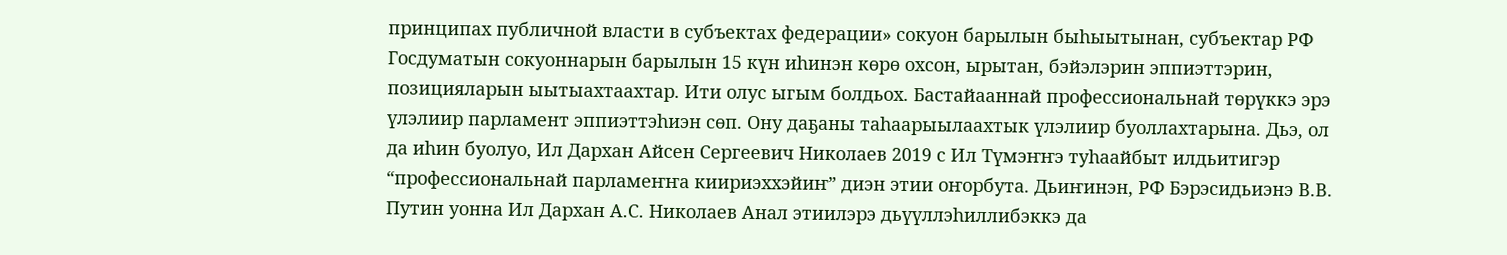принципах публичной власти в субъектах федерации» сокуон барылын быһыытынан, субъектар РФ Госдуматын сокуоннарын барылын 15 күн иһинэн көрө охсон, ырытан, бэйэлэрин эппиэттэрин, позицияларын ыытыахтаахтар. Ити олус ыгым болдьох. Бастайааннай профессиональнай төрүккэ эрэ үлэлиир парламент эппиэттэһиэн сөп. Ону даҕаны таһаарыылаахтык үлэлиир буоллахтарына. Дьэ, ол да иһин буолуо, Ил Дархан Айсен Сергеевич Николаев 2019 с Ил Түмэҥҥэ туһаайбыт илдьитигэр “профессиональнай парламеҥҥа киириэххэйиҥ” диэн этии оҥорбута. Дьиҥинэн, РФ Бэрэсидьиэнэ В.В. Путин уонна Ил Дархан А.С. Николаев Анал этиилэрэ дьүүллэһиллибэккэ да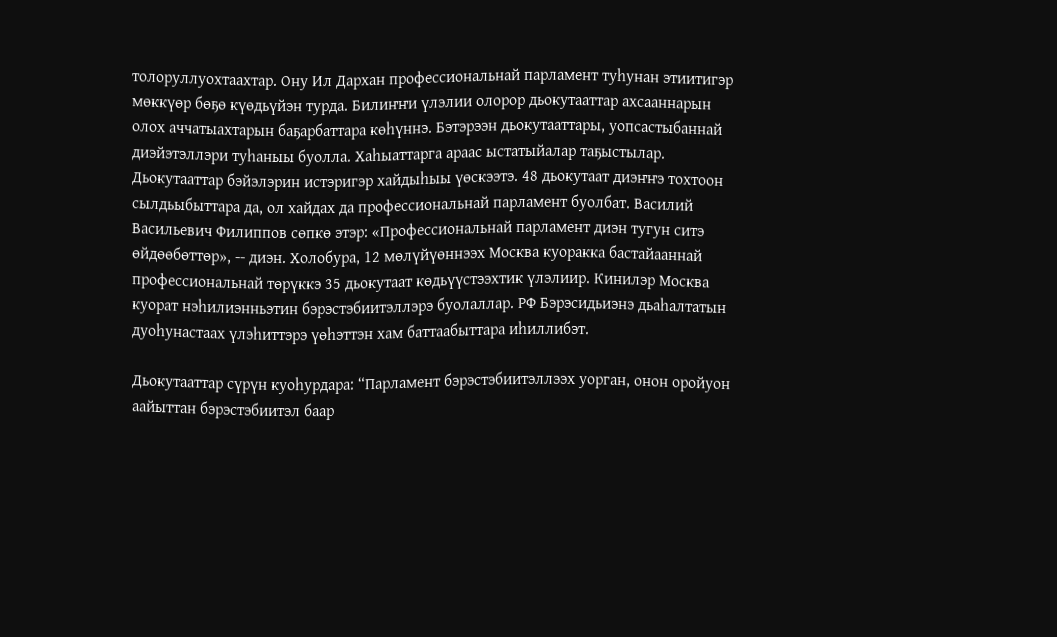толоруллуохтаахтар. Ону Ил Дархан профессиональнай парламент туһунан этиитигэр мөккүөр бөҕө күөдьүйэн турда. Билиҥҥи үлэлии олорор дьокутааттар ахсааннарын олох аччатыахтарын баҕарбаттара көһүннэ. Бэтэрээн дьокутааттары, уопсастыбаннай диэйэтэллэри туһаныы буолла. Хаһыаттарга араас ыстатыйалар таҕыстылар. Дьокутааттар бэйэлэрин истэригэр хайдыһыы үөскээтэ. 48 дьокутаат диэҥҥэ тохтоон сылдьыбыттара да, ол хайдах да профессиональнай парламент буолбат. Василий Васильевич Филиппов сөпкө этэр: «Профессиональнай парламент диэн тугун ситэ өйдөөбөттөр», -- диэн. Холобура, 12 мөлүйүөннээх Москва куоракка бастайааннай профессиональнай төрүккэ 35 дьокутаат көдьүүстээхтик үлэлиир. Кинилэр Москва куорат нэһилиэнньэтин бэрэстэбиитэллэрэ буолаллар. РФ Бэрэсидьиэнэ дьаһалтатын дуоһунастаах үлэһиттэрэ үөһэттэн хам баттаабыттара иһиллибэт.

Дьокутааттар сүрүн куоһурдара: “Парламент бэрэстэбиитэллээх уорган, онон оройуон аайыттан бэрэстэбиитэл баар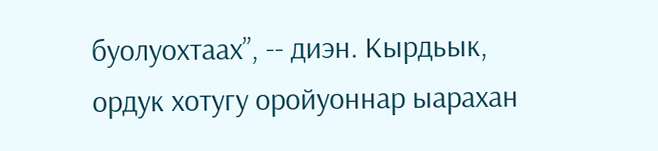буолуохтаах”, -- диэн. Кырдьык, ордук хотугу оройуоннар ыарахан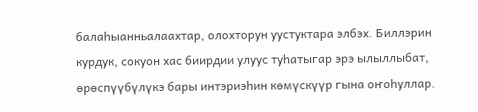балаһыанньалаахтар, олохторун уустуктара элбэх. Биллэрин курдук, сокуон хас биирдии улуус туһатыгар эрэ ылыллыбат, өрөспүүбүлүкэ бары интэриэһин көмүскүүр гына оҥоһуллар.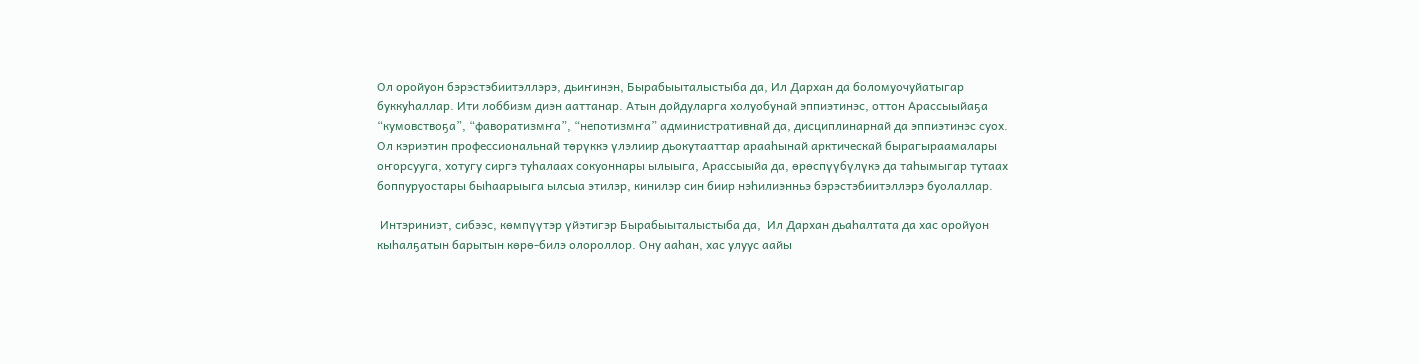Ол оройуон бэрэстэбиитэллэрэ, дьиҥинэн, Бырабыыталыстыба да, Ил Дархан да боломуочуйатыгар буккуһаллар. Ити лоббизм диэн ааттанар. Атын дойдуларга холуобунай эппиэтинэс, оттон Арассыыйаҕа “кумовствоҕа”, “фаворатизмҥа”, “непотизмҥа” административнай да, дисциплинарнай да эппиэтинэс суох. Ол кэриэтин профессиональнай төрүккэ үлэлиир дьокутааттар арааһынай арктическай бырагыраамалары оҥорсууга, хотугу сиргэ туһалаах сокуоннары ылыыга, Арассыыйа да, өрөспүүбүлүкэ да таһымыгар тутаах боппуруостары быһаарыыга ылсыа этилэр, кинилэр син биир нэһилиэнньэ бэрэстэбиитэллэрэ буолаллар.

 Интэриниэт, сибээс, көмпүүтэр үйэтигэр Бырабыыталыстыба да,  Ил Дархан дьаһалтата да хас оройуон кыһалҕатын барытын көрө-билэ олороллор. Ону ааһан, хас улуус аайы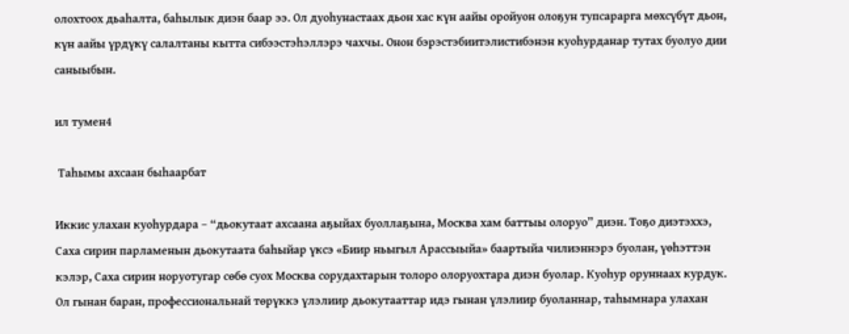олохтоох дьаһалта, баһылык диэн баар ээ. Ол дуоһунастаах дьон хас күн аайы оройуон олоҕун тупсарарга мөхсүбүт дьон, күн аайы үрдүкү салалтаны кытта сибээстэһэллэрэ чахчы. Онон бэрэстэбиитэлистибэнэн куоһурданар тутах буолуо дии саныыбын.

ил тумен4

 Таһымы ахсаан быһаарбат

Иккис улахан куоһурдара – “дьокутаат ахсаана аҕыйах буоллаҕына, Москва хам баттыы олоруо” диэн. Тоҕо диэтэххэ, Саха сирин парламенын дьокутаата баһыйар үксэ «Биир ньыгыл Арассыыйа» баартыйа чилиэннэрэ буолан, үөһэттэн кэлэр, Саха сирин норуотугар сөбө суох Москва сорудахтарын толоро олоруохтара диэн буолар. Куоһур оруннаах курдук. Ол гынан баран, профессиональнай төрүккэ үлэлиир дьокутааттар идэ гынан үлэлиир буоланнар, таһымнара улахан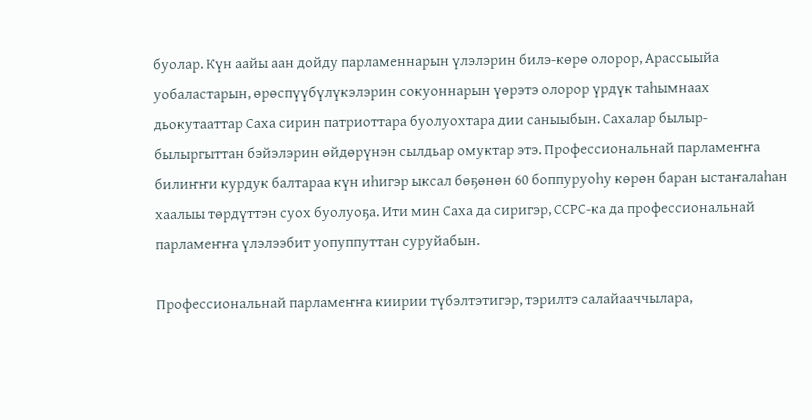буолар. Күн аайы аан дойду парламеннарын үлэлэрин билэ-көрө олорор, Арассыыйа уобаластарын, өрөспүүбүлүкэлэрин сокуоннарын үөрэтэ олорор үрдүк таһымнаах дьокутааттар Саха сирин патриоттара буолуохтара дии саныыбын. Сахалар былыр-былыргыттан бэйэлэрин өйдөрүнэн сылдьар омуктар этэ. Профессиональнай парламеҥҥа билиҥҥи курдук балтараа күн иһигэр ыксал бөҕөнөн 60 боппуруоһу көрөн баран ыстаҥалаһан хаалыы төрдүттэн суох буолуоҕа. Ити мин Саха да сиригэр, ССРС-ка да профессиональнай парламеҥҥа үлэлээбит уопуппуттан суруйабын.

Профессиональнай парламеҥҥа киирии түбэлтэтигэр, тэрилтэ салайааччылара,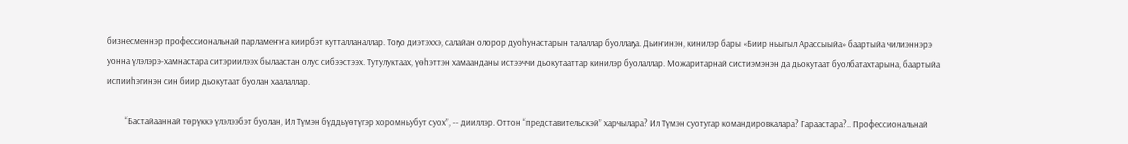бизнесменнэр профессиональнай парламеҥҥа киирбэт кутталланаллар. Тоҕо диэтэххэ, салайан олорор дуоһунастарын талаллар буоллаҕа. Дьиҥинэн, кинилэр бары «Биир ньыгыл Арассыыйа» баартыйа чилиэннэрэ уонна үлэлэрэ-хамнастара ситэриилээх былаастан олус сибээстээх. Тутулуктаах, үөһэттэн хамаанданы истээччи дьокутааттар кинилэр буолаллар. Можаритарнай систиэмэнэн да дьокутаат буолбатахтарына, баартыйа испииһэгинэн син биир дьокутаат буолан хаалаллар.

         “Бастайааннай төрүккэ үлэлээбэт буолан, Ил Түмэн бүддьүөтүгэр хоромньубут суох”, -- дииллэр. Оттон “представительскэй” харчылара? Ил Түмэн суотугар командировкалара? Гараастара?.. Профессиональнай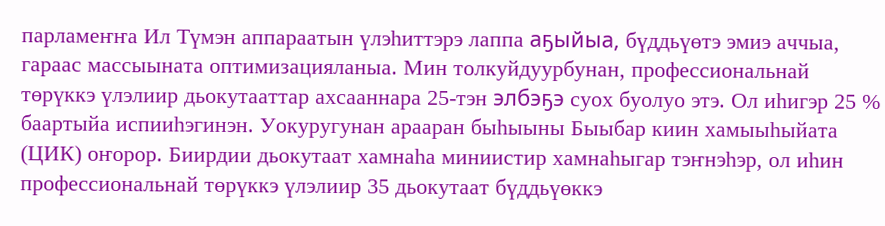парламеҥҥа Ил Түмэн аппараатын үлэһиттэрэ лаппа аҕыйыа, бүддьүөтэ эмиэ аччыа, гараас массыыната оптимизацияланыа. Мин толкуйдуурбунан, профессиональнай төрүккэ үлэлиир дьокутааттар ахсааннара 25-тэн элбэҕэ суох буолуо этэ. Ол иһигэр 25 % баартыйа испииһэгинэн. Уокуругунан арааран быһыыны Быыбар киин хамыыһыйата (ЦИК) оҥорор. Биирдии дьокутаат хамнаһа миниистир хамнаһыгар тэҥнэһэр, ол иһин  профессиональнай төрүккэ үлэлиир 35 дьокутаат бүддьүөккэ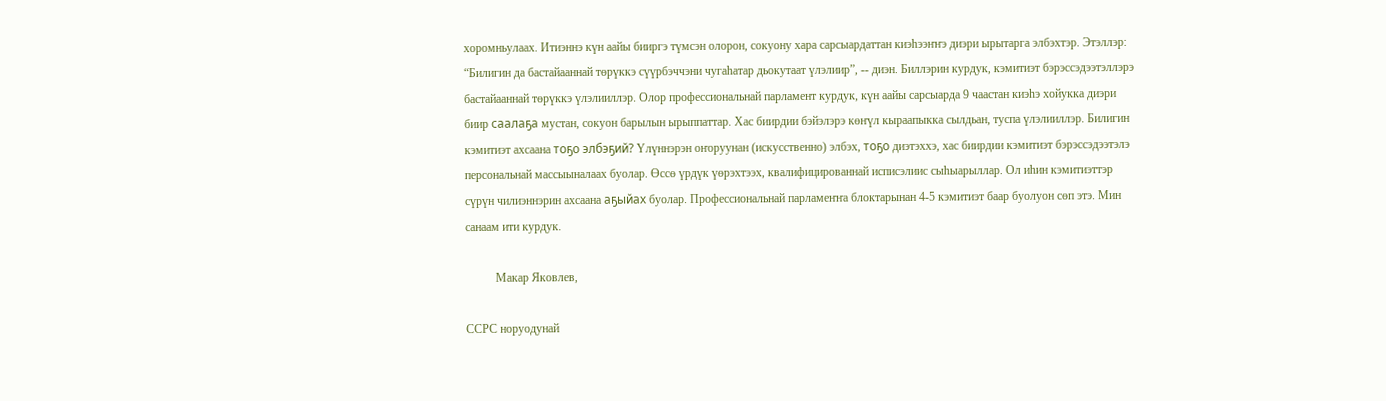хоромньулаах. Итиэннэ күн аайы бииргэ түмсэн олорон, сокуону хара сарсыардаттан киэһээҥҥэ диэри ырытарга элбэхтэр. Этэллэр: “Билигин да бастайааннай төрүккэ сүүрбэччэни чугаһатар дьокутаат үлэлиир”, -- диэн. Биллэрин курдук, кэмитиэт бэрэссэдээтэллэрэ бастайааннай төрүккэ үлэлииллэр. Олор профессиональнай парламент курдук, күн аайы сарсыарда 9 чаастан киэһэ хойукка диэри биир саалаҕа мустан, сокуон барылын ырыппаттар. Хас биирдии бэйэлэрэ көҥүл кыраапыкка сылдьан, туспа үлэлииллэр. Билигин кэмитиэт ахсаана тоҕо элбэҕий? Үлүннэрэн оҥоруунан (искусственно) элбэх, тоҕо диэтэххэ, хас биирдии кэмитиэт бэрэссэдээтэлэ персональнай массыыналаах буолар. Өссө үрдүк үөрэхтээх, квалифицированнай исписэлиис сыһыарыллар. Ол иһин кэмитиэттэр сүрүн чилиэннэрин ахсаана аҕыйах буолар. Профессиональнай парламеҥҥа блоктарынан 4-5 кэмитиэт баар буолуон сөп этэ. Мин санаам ити курдук.

          Макар Яковлев,

ССРС норуодунай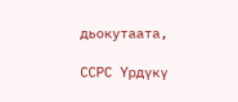дьокутаата,

ССРС Үрдүкү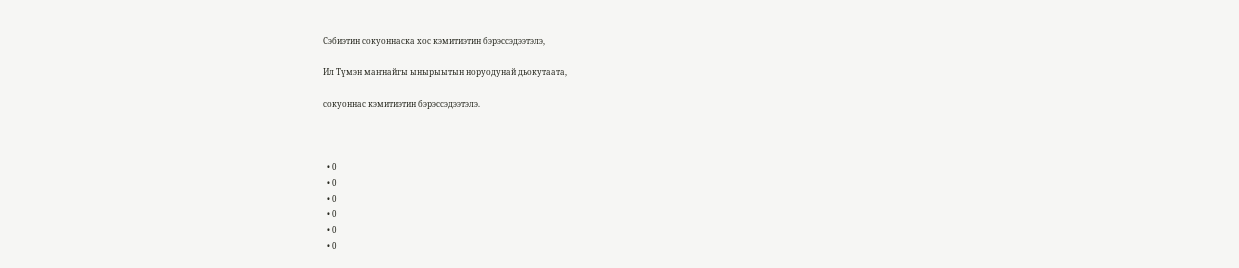Сэбиэтин сокуоннаска хос кэмитиэтин бэрэссэдээтэлэ,

Ил Түмэн маҥнайгы ынырыытын норуодунай дьокутаата,

сокуоннас кэмитиэтин бэрэссэдээтэлэ.



  • 0
  • 0
  • 0
  • 0
  • 0
  • 0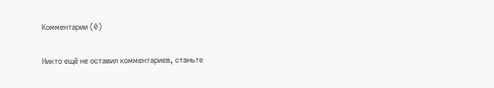Комментарии (0)

Никто ещё не оставил комментариев, станьте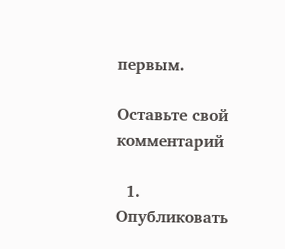первым.

Оставьте свой комментарий

  1. Опубликовать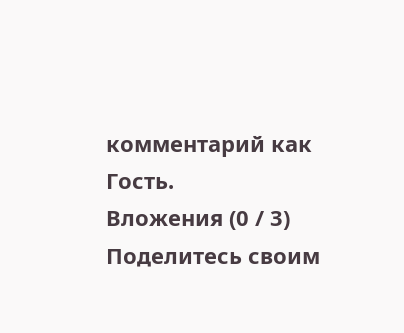комментарий как Гость.
Вложения (0 / 3)
Поделитесь своим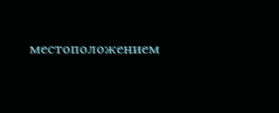местоположением